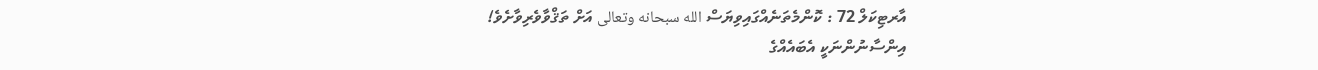އާރޓިކަލް 72 : ކޮންމެތަނެއްގައިވިޔަސް الله سبحانه وتعالى އަށް ތަޤްވާވެރިވާށެވެ!
އިންސާނުންނަކީ އެބައެއްގެ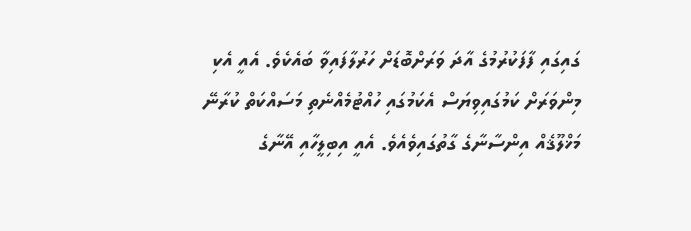ގައިގައި ފާފަކުރުމުގެ އާދަ ވަރަށްބޮޑަށް ހަރުލާފައިވާ ބައެކެވެ. އެއީ އެކި މިންވަރަށް ކަމުގައިވިޔަސް އެކަމުގައި ހުއްޓުމެއްނެތި މަސައްކަތް ކުރާނޭ މަޚްލޫޤެއް އިންސާނާގެ ގާތުގައިވެއެވެ. އެއީ އިބިލީހާއި އޭނާގެ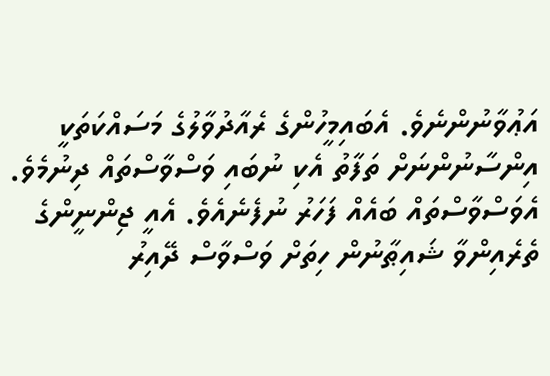އަޢުވާނުންނެވެ. އެބައިމީހުންގެ ރެއާދުވާލުގެ މަސައްކަތަކީ އިންސާނުންނަށް ތަފާތު އެކި ނުބައި ވަސްވާސްތައް ދިނުމެވެ. އެވަސްވާސްތައް ބައެއް ފަހަރު ނުފެނެއެވެ. އެއީ ޖިންނީންގެ ތެރެއިންވާ ޝައިޠާނުން ހިތަށް ވަސްވާސް ދޭއިރު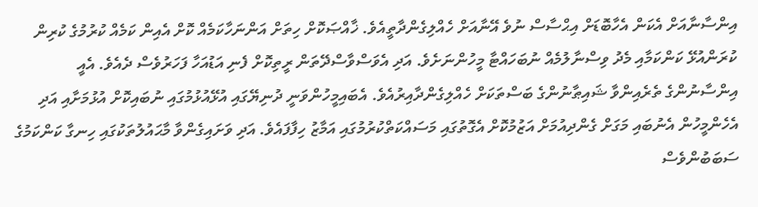އިންސާނާއަށް އެކަން އެހާބޮޑަށް އިޙްސާސް ނުވެ އޭނާއަށް ހެއްލިގެންދާތީއެވެ. ޚާއްޞަކޮށް ހިތަށް އަންނަހާކަމެއް ކޮށް އެއިން ކަމެއް ކުރުމުގެ ކުރިން ކުރަންއުޅޭ ކަންކަމާއި މެދު ވިސްނާލުމެއް ނުބަހައްޓާ މީހުންނަށެވެ. އަދި އެވަސްވާސްދޭތަން ރީތިކޮށް ފެނި އަޑުއަހާ ފަހަރުވެސް ދެއެވެ. އެއީ އިންސާނުންގެ ތެރެއިންވާ ޝައިޠާނުންގެ ބަސްތަކަށް ހެއްލިގެންދާއިރުއެވެ. އެބައިމީހުންވަނީ ދުނިޔޭގައި އުޅޭއުޅުމުގައި ނުބައިކޮށް އުޅުމަށާއި އަދި އެހެންމީހުން އެނުބައި މަގަށް ގެންދިއުމަށް އަޒުމުކޮށް އެގޮތުގައި މަސައްކަތްކުރުމުގައި އަމާޒު ހިފާފައެވެ. އަދި ވަށައިގެންވާ މާޙައުލުތަކުގައި ހިނގާ ކަންކަމުގެ ސަބަބުންވެސް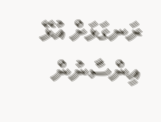ރަނގަޅަށް އުޅޭ އިންސާނުން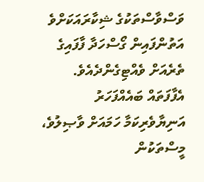ވަސްވާސްތަކުގެ ޝިކާރައަކަށްވެ އަތުންފައިން ގޯސްހަދާ ފާފައިގެ ތެރެއަށް ވެއްޓިގެންދެއެވެ. އެފާފަތައް ބައެއްފަހަރު އަނިޔާވެރިކަމާ ހަމައަށް ވާޞިލުވެ، މީސްތަކުން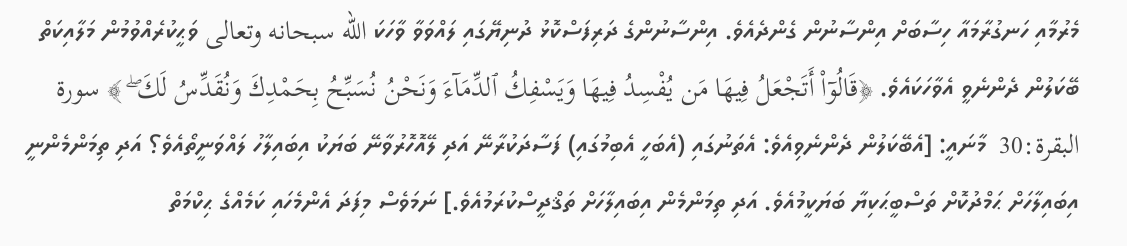މެރުމާއި ހަނގުރާމައާ ހިސާބަށް އިންސާނުން ގެންދެއެވެ. އިންސާނުންގެ ދަރިފަސްކޮޅު ދުނިޔޭގައި ލައްވަވާ ވާހަކަ الله سبحانه وتعالى ވަޙީކުރެއްވުމުން މަލާއިކަތް ބޭކަލުން ދެންނެވީ އެވާހަކައެވެ. ﴿قَالُوٓاْ أَتَجْعَلُ فِيهَا مَن يُفْسِدُ فِيهَا وَيَسْفِكُ ٱلدِّمَآءَ وَنَحْنُ نُسَبِّحُ بِحَمْدِكَ وَنُقَدِّسُ لَكَ ۖ ﴾ سورة البقرة:30  މާނައީ: [އެބޭކަލުން ދެންނެވިއެވެ: އެތަނުގައި (އެބަހީ އެބިމުގައި) ފަސާދަކުރާނޭ އަދި ލޭއޮހޮރުވާނޭ ބަޔަކު އިބައިލާހު ލައްވަނީތޯއެވެ؟ އަދި ތިމަންމެންނީ އިބައިލާހަށް ޙަމްދުކޮށް ތަސްބީޙަކިޔާ ބަޔަކީމުއެވެ. އަދި ތިމަންމެން އިބައިލާހަށް ތަޤްދީސްކުރަމުއެވެ.] ނަމަވެސް މިފަދަ އެންމެހައި ކަމެއްގެ ޙިކްމަތް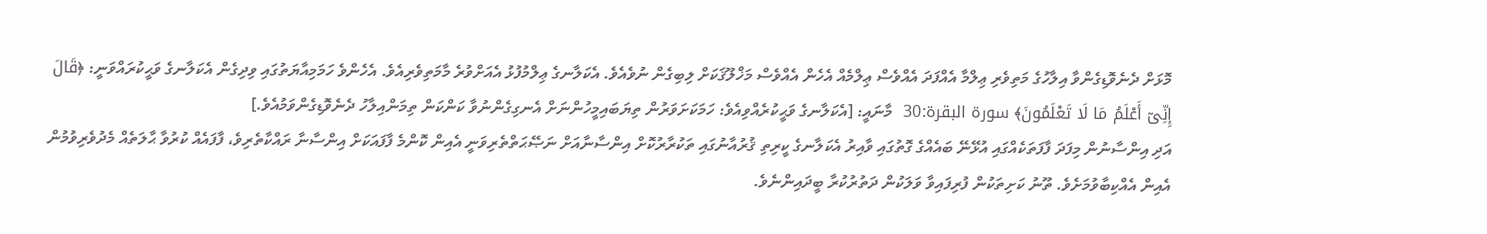މޮޅަށް ދެނެވޮޑިގެންވާ އިލާހުގެ މަތިވެރި ޢިލްމާ އެއްފަދަ އެއްވެސް ޢިލްމެއް އެހެން އެއްވެސް މަޚްލޫޤަކަށް ލިބިގެން ނުވެއެވެ. އެކަލާނގެ ޢިލްމުފުޅު އެއަށްވުރެ މާމަތިވެރިއެވެ. އެހެންވެ ހަމަމިއާޔަތުގައި ވިދިގެން އެކަލާނގެ ވަޙީކުރައްވަނީ: ﴿قَالَ إِنِّىٓ أَعْلَمُ مَا لَا تَعْلَمُونَ﴾ سورة البقرة:30  މާނައީ: [އެކަލާނގެ ވަޙީކުރެއްވިއެވެ: ހަމަކަށަވަރުން ތިޔަބައިމީހުންނަށް އެނގިގެންނުވާ ކަންކަން ތިމަންއިލާހު ދެނެވޮޑިގެންވަމުއެވެ.]
އަދި އިންސާނުން މިފަދަ ފާފަތަކެއްގައި އުޅޭނޭ ބައެއްގެ ގޮތުގައި ވާއިރު އެކަލާނގެ ކީރިތި ޤުރުއާނުގައި ތަކުރާރުކޮށް އިންސާނާއަށް ނަޞޭޙަތްތެރިވަނީ އެއިން ކޮންމެ ފާފައަކަށް އިންސާނާ ރައްކާތެރިވެ، ފާފައެއް ކުރުވާ ޙާލަތެއް މެދުވެރިވުމުން އެއިން އެއްކިބާވުމަށެވެ. ތޫނު ކަށިތަކުން ފުރިފައިވާ ވަލަކުން ދަތުރުކުރާ ބީދައިންނެވެ.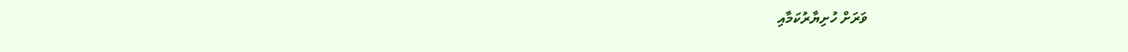ވަރަށް ހުށިޔާރުކަމާއި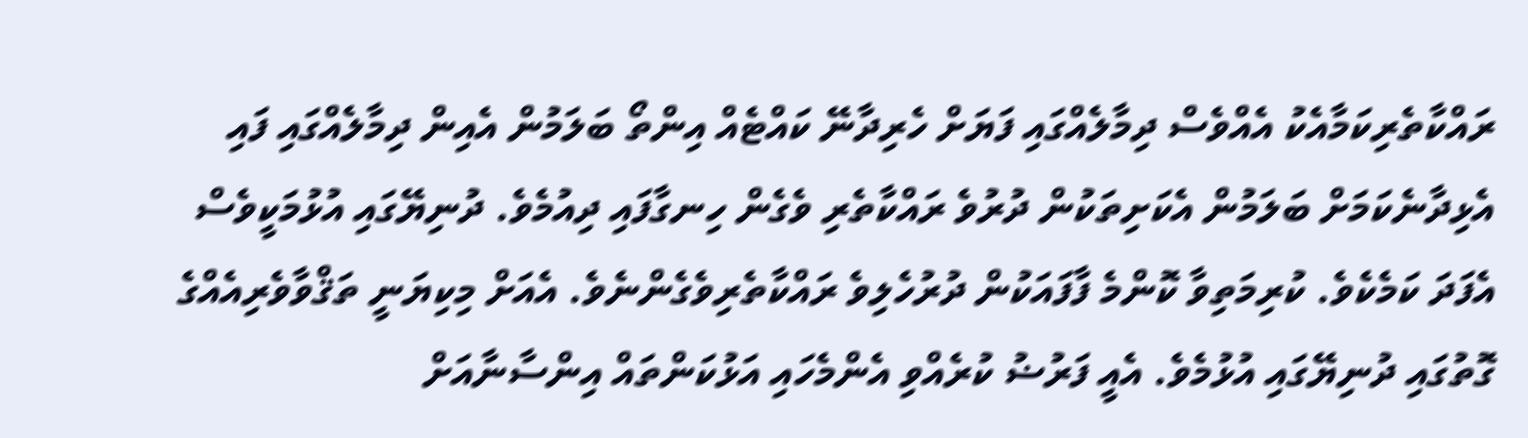ރައްކާތެރިކަމާއެކު އެއްވެސް ދިމާލެއްގައި ފަޔަށް ހެރިދާނޭ ކައްޓެއް އިންތޯ ބަލަމުން އެއިން ދިމާލެއްގައި ފައި އެޅިދާނެކަމަށް ބަލަމުން އެކަށިތަކުން ދުރުވެ ރައްކާތެރި ވެގެން ހިނގާފައި ދިއުމެވެ. ދުނިޔޭގައި އުޅުމަކީވެސް އެފަދަ ކަމެކެވެ. ކުރިމަތިވާ ކޮންމެ ފާފައަކުން ދުރުހެލިވެ ރައްކާތެރިވެގެންނެވެ. އެއަށް މިކިޔަނީ ތަޤްވާވެރިއެއްގެ ގޮތުގައި ދުނިޔޭގައި އުޅުމެވެ. އެއީ ފަރުޟު ކުރެއްވި އެންމެހައި އަޅުކަންތައް އިންސާނާއަށް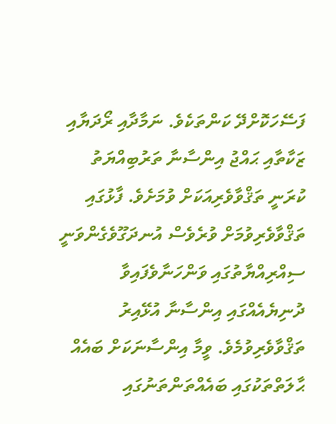ފަސޭހަކޮށްދޭ ކަންތަކެވެ. ނަމާދާއި ރޯދަޔާއި ޒަކާތާއި ޙައްޖު އިންސާނާ ތަރުބިއްޔަތު ކުރަނީ ތަޤްވާވެރިއަކަށް ވުމަށެވެ. ފާޅުގައި ތަޤްވާވެރިވުމަށް ވުރެވެސް އުނދަގޫވެގެންވަނީ ސިއްރިއްޔާތުގައި ވަންހަނާވެފައިވާ ދުނިޔެއެއްގައި އިންސާނާ އުޅޭއިރު ތަޤްވާވެރިވުމެވެ. ވީމާ އިންސާނަކަށް ބައެއް ޙާލަތްތަކުގައި ބައެއްތަންތަނުގައި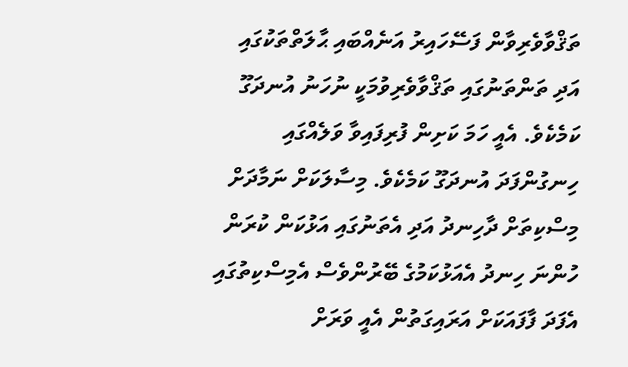ތަޤްވާވެރިވާން ފަސޭހައިރު އަނެއްބައި ޙާލަތްތަކުގައި އަދި ތަންތަނުގައި ތަޤްވާވެރިވުމަކީ ނުހަނު އުނދަގޫ ކަމެކެވެ. އެއީ ހަމަ ކަށިން ފުރިފައިވާ ވަލެއްގައި ހިނގުންފަދަ އުނދަގޫ ކަމެކެވެ. މިސާލަކަށް ނަމާދަށް މިސްކިތަށް ދާހިނދު އަދި އެތަނުގައި އަޅުކަން ކުރަން ހުންނަ ހިނދު އެއަޅުކަމުގެ ބޭރުންވެސް އެމިސްކިތުގައި އެފަދަ ފާފައަކަށް އަރައިގަތުން އެއީ ވަރަށް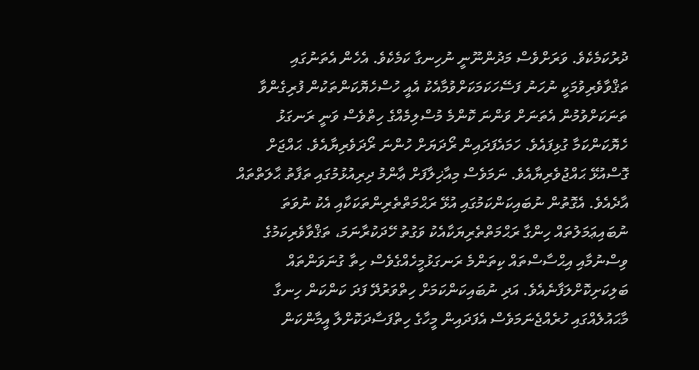ދުރުކަމެކެވެ. ވަރަށްވެސް މަދުންނޫނީ ނުހިނގާ ކަމެކެވެ. އެހެން އެތަނުގައި ތަޤްވާވެރިވުމަކީ ނުހަނު ފަސޭހަކަމަކަށްވުމާއެކު އެއީ ހުސްހެޔޮކަންތަކުން ފުރިގެންވާ ތަނަކަށްވުމުން އެތަނަށް ވަންނަ ކޮންމެ މުސްލިމެއްގެ ހިތްވެސް ވަނީ ރަނގަޅު ހެޔޮކަންކަމާ ގުޅިފައެވެ. ހަމައެފަދައިން ރޯދަޔަށް ހުންނަ ރޯދަވެރިޔާއެވެ. ޙައްޖަށް ގޮސްއުޅޭ ޙައްޖުވެރިޔާއެވެ. ނަމަވެސް މިއާޚިލާފަށް ޢާންމު ދިރިއުޅުމުގައި ތަފާތު ޙާލަތްތައް އާދެއެވެ. އެގޮތުން ނުބައިކަންކަމުގައި އުޅޭ ރަޙްމަތްތެރިންތަކަކާއި އެކު ނުވަތަ ނުބައިޢަމަލުތައް ހިންގާ ރަޙްމަތްތެރިޔަކާއެކު ވަގުތު ހޭދަކުރާނަމަ، ތަޤްވާވެރިކަމުގެ ވިސްނުމާއި އިޙްސާސްތައް ކިތަންމެ ރަނގަޅުމީހެއްގެވެސް ހިތާ ގުނަވަންތައް ބަލިކަށިކޮށްލަފާނެއެވެ. އަދި ނުބައިކަންކަމަށް ހިތްވަރުދޭ ފަދަ ކަންކަން ހިނގާ މާޙައުލެއްގައި ހުރެއްޖެނަމަވެސް އެފަދައިން މީހާގެ ހިތްފަސާދަކޮށްލާ އީމާންކަން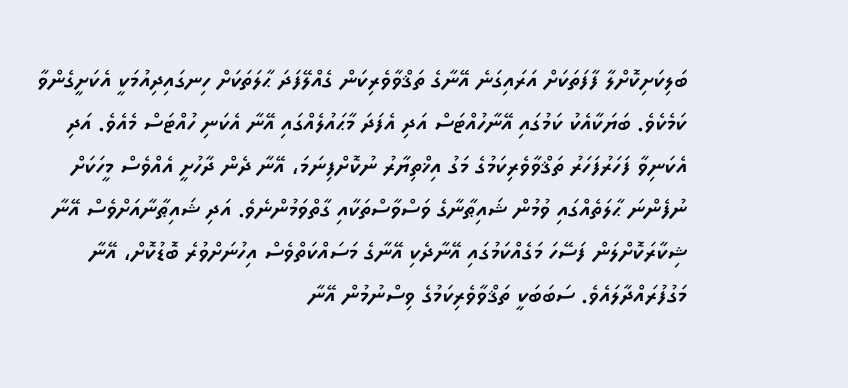ބަލިކަށިކޮށްލާ ފާފަތަކަށް އަރައިގަނެ އޭނާގެ ތަޤްވާވެރިކަން ގެއްލޭފަދަ ޙާލަތަކަށް ހިނގައިދިއުމަކީ އެކަށީގެންވާ ކަމެކެވެ. ބަޔަކާއެކު ކަމުގައި އޭނާހުއްޓަސް އަދި އެފަދަ މާޙައުލެއްގައި އޭނާ އެކަނި ހުއްޓަސް މެއެވެ. އަދި އެކަނިވާ ފަހަރުފަހަރު ތަޤްވާވެރިކަމުގެ މަގު އިޚްތިޔާރު ނުކޮށްފިނަމަ، އޭނާ ދެން ދާހުށީ އެއްވެސް މީހަކަށް ނުފެންނަ ޙާލަތެއްގައި ވުމުން ޝައިޠާނާގެ ވަސްވާސްތަކާއި ގާތްވަމުންނެވެ. އަދި ޝައިޠާނާއަށްވެސް އޭނާ ޝިކާރަކޮށްލަން ފަސޭހަ މަގެއްކަމުގައި އޭނާދެކި އޭނާގެ މަސައްކަތްވެސް އިހުނަށްވުރެ ބޮޑުކޮށް، އޭނާ މަގުފުރައްދާލައެވެ. ސަބަބަކީ ތަޤްވާވެރިކަމުގެ ވިސްނުމުން އޭނާ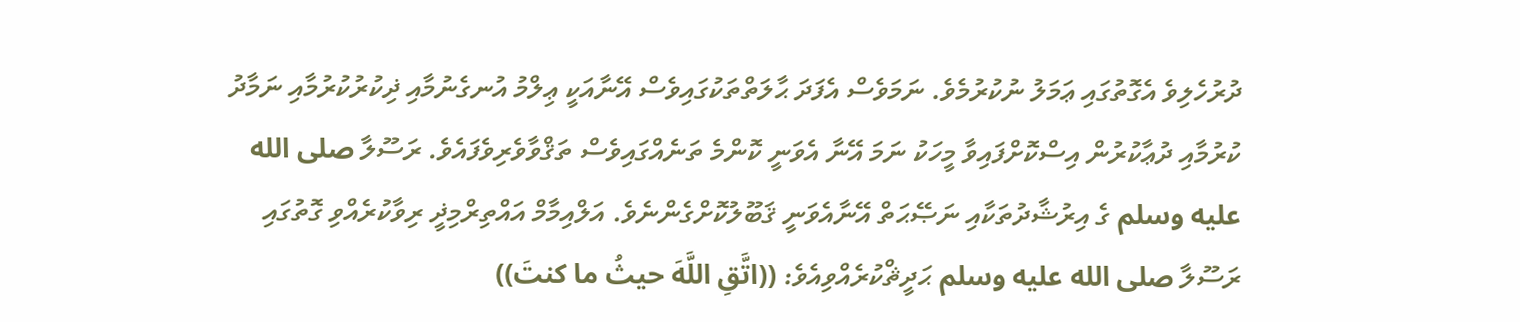ދުރުހެލިވެ އެގޮތުގައި ޢަމަލު ނުކުރުމެވެ. ނަމަވެސް އެފަދަ ޙާލަތްތަކުގައިވެސް އޭނާއަކީ ޢިލްމު އުނގެނުމާއި ޛިކުރުކުރުމާއި ނަމާދު ކުރުމާއި ދުޢާކުރުން އިސްކޮށްފައިވާ މީހަކު ނަމަ އޭނާ އެވަނީ ކޮންމެ ތަނެއްގައިވެސް ތަޤްވާވެރިވެފައެވެ. ރަސޫލާ صلى الله عليه وسلم ގެ އިރުޝާދުތަކާއި ނަޞޭޙަތް އޭނާއެވަނީ ޤަބޫލުކޮށްގެންނެވެ. އަލްއިމާމް އައްތިރްމިޛީ ރިވާކުރެއްވި ގޮތުގައި ރަސޫލާ صلى الله عليه وسلم ޙަދީޘްކުރެއްވިއެވެ: ((اتَّقِ اللَّهَ حيثُ ما كنتَ))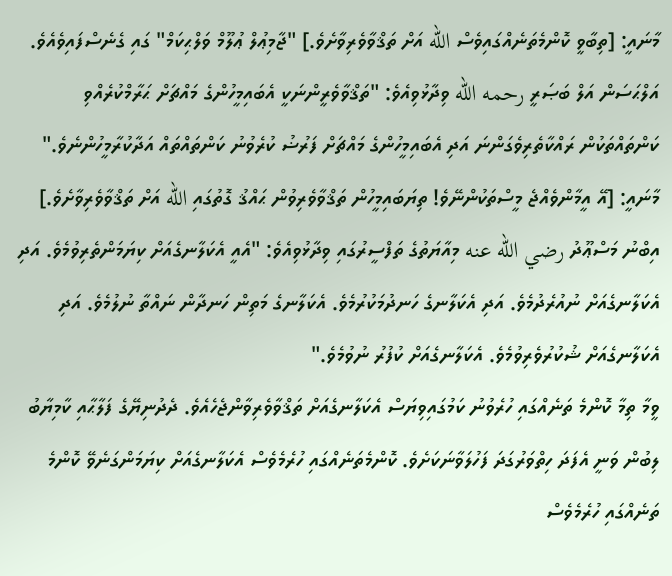މާނައީ: [ތިބާވީ ކޮންމެތަނެއްގައިވެސް الله އަށް ތަޤްވާވެރިވާށެވެ.] "ޖާމިޢުލް ޢުލޫމް ވަލްޙިކަމް" ގައި ގެނެސްފައިވެއެވެ. އަލްޙަސަން އަލް ބަޞަރީ رحمه الله ވިދާޅުވިއެވެ: "ތަޤްވާވެރީންނަކީ އެބައިމީހުންގެ މައްޗަށް ޙަރާމްކުރެއްވި ކަންތައްތަކުން ރައްކާތެރިވެގަންނަ އަދި އެބައިމީހުންގެ މައްޗަށް ފަރުޟު ކުރެވުނު ކަންތައްތައް އަދާކުރާމީހުންނެވެ."
މާނައީ: [އޭ އީމާންވެއްޖެ މީސްތަކުންނޭވެ! ތިޔަބައިމީހުން ތަޤްވާވެރިވުން ޙައްޤު ގޮތުގައި الله އަށް ތަޤްވާވެރިވާށެވެ.] އިބްނު މަސްޢޫދު رضي الله عنه މިއާޔަތުގެ ތަފްސީރުގައި ވިދާޅުވިއެވެ: "އެއީ އެކަލާނގެއަށް ކިޔަމަންތެރިވުމެވެ. އަދި އެކަލާނގެއަށް ނުއުރެދުމެވެ. އަދި އެކަލާނގެ ހަނދުމަކުރުމެވެ. އެކަލާނގެ މަތިން ހަނދާން ނައްތާ ނުލުމެވެ. އަދި އެކަލާނގެއަށް ޝުކުރުވެރިވުމެވެ. އެކަލާނގެއަށް ކުފުރު ނުވުމެވެ."
ވީމާ ތިމާ ކޮންމެ ތަނެއްގައި ހުރެވުނު ކަމުގައިވިޔަސް އެކަލާނގެއަށް ތަޤްވާވެރިވާންޖެހެއެވެ. ދެދުނިޔޭގެ ފަލާޙާއި ކާމިޔާބު ލިބުން ވަނީ އެފަދަ ހިތްވަރުގަދަ ފަހުލަވާނަކަށެވެ. ކޮންމެތަނެއްގައި ހުރެމެވެސް އެކަލާނގެއަށް ކިޔަމަންގަނެވޭ ކޮންމެ ތަނެއްގައި ހުރެމެވެސް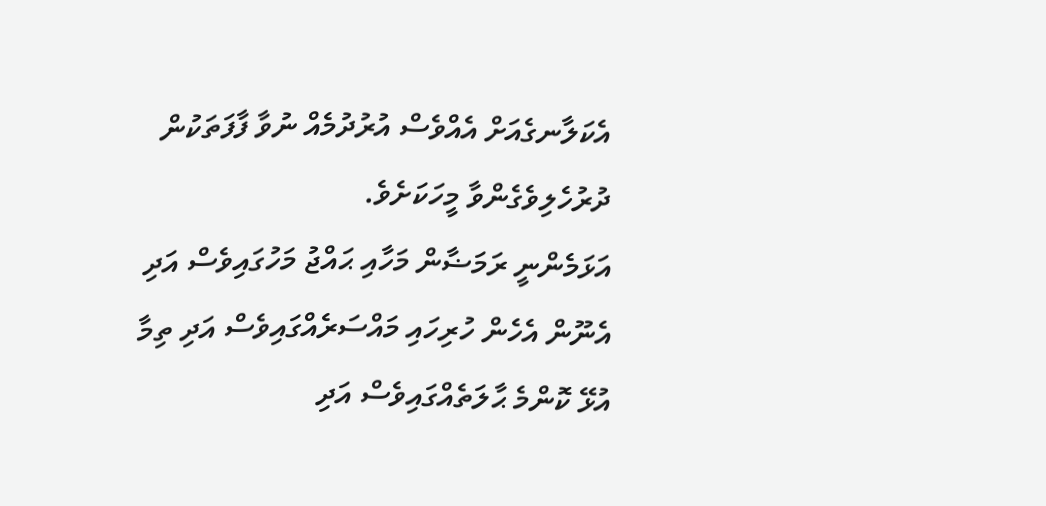އެކަލާނގެއަށް އެއްވެސް އުރުދުމެއް ނުވާ ފާފަތަކުން ދުރުހެލިވެގެންވާ މީހަކަށެވެ.
އަޅަމެންނީ ރަމަޟާން މަހާއި ޙައްޖު މަހުގައިވެސް އަދި އެނޫން އެހެން ހުރިހައި މައްސަރެއްގައިވެސް އަދި ތިމާ އުޅޭ ކޮންމެ ޙާލަތެއްގައިވެސް އަދި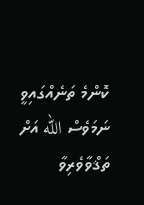ކޮންމެ ތަނެއްގައިވީ ނަމަވެސް الله އަށް ތަޤްވާވެރިވާ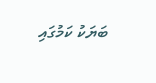ބަޔަކު ކަމުގައި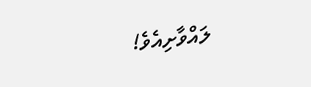ލައްވާށިއެވެ!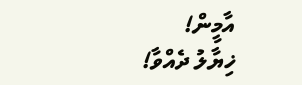އާމީން!
ޚިޔާލު ދެއްވާ!